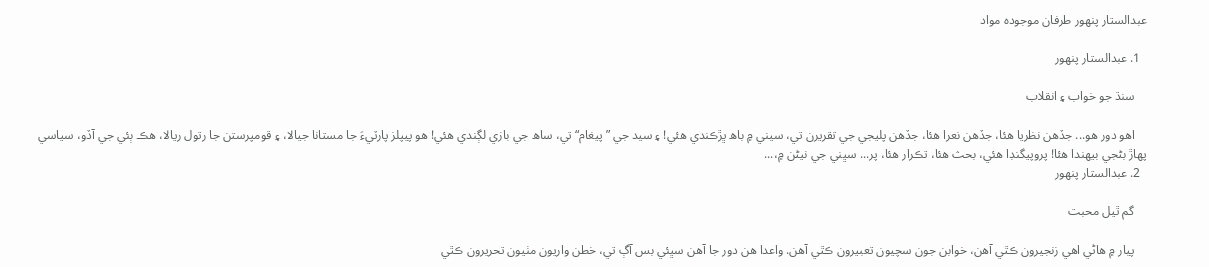عبدالستار پنهور طرفان موجوده مواد

  1. عبدالستار پنهور

    سنڌ جو خواب ۽ انقلاب

    اهو دور هو... جڏهن نظريا هئا، جڏهن نعرا هئا، جڏهن پليجي جي تقريرن تي، سيني ۾ باھ ڀڙڪندي هئي! ۽ سيد جي ”پيغام“ تي، ساھ جي بازي لڳندي هئي! هو پيپلز پارٽيءَ جا مستانا جيالا، ۽ قومپرستن جا رتول ريالا، هڪ ٻئي جي آڏو، سياسي پهاڙ بڻجي بيهندا هئا! پروپيگنڊا هئي، بحث هئا، تڪرار هئا، پر... سڀني جي نيڻن ۾،...
  2. عبدالستار پنهور

    گم ٿيل محبت

    پيار ۾ هاڻي اهي زنجيرون ڪٿي آهن، خوابن جون سچيون تعبيرون ڪٿي آهن. واعدا هن دور جا آهن سڀئي بس آڳ تي، خطن واريون مٺيون تحريرون ڪٿي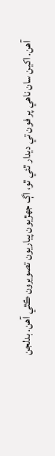آهن. اکين سان ناهي پر فون تي ديدار ٿئي ٿو، اڳ جهڙيون پياريون تصويرون ڪٿي آهن. بدلجن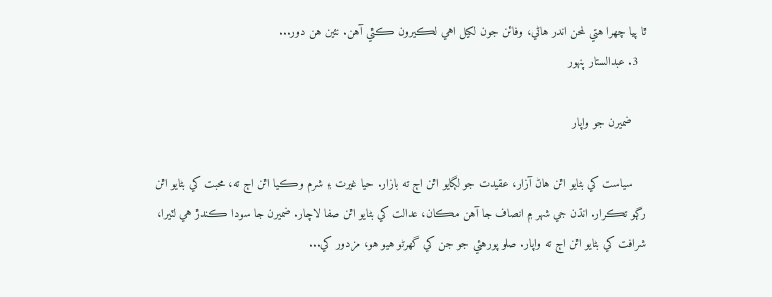ٿا پيا چهرا هتي لمحن اندر هاڻي، وفائن جون لکيل اهي لڪيرون ڪٿي آهن. نئين هن دور...
  3. عبدالستار پنهور

    ضميرن جو واپار

    سياست کي بڻايو اٿن هاڻ آزار، عقيدت جو لڳايو اٿن اڄ ته بازار. حيا غيرت ۽ شرم وڪيا اٿن اڄ ته، محبت کي بڻايو اٿن رڳو تڪرار. انڌن جي شهر ۾ انصاف جا آهن مڪان، عدالت کي بڻايو اٿن صفا لاچار. ضميرن جا سودا ڪندڙ هي لٽيرا، شرافت کي بڻايو اٿن اڄ ته واپار. صلو پورهئي جو جن کي گهرڻو هيو هو، مزدور کي...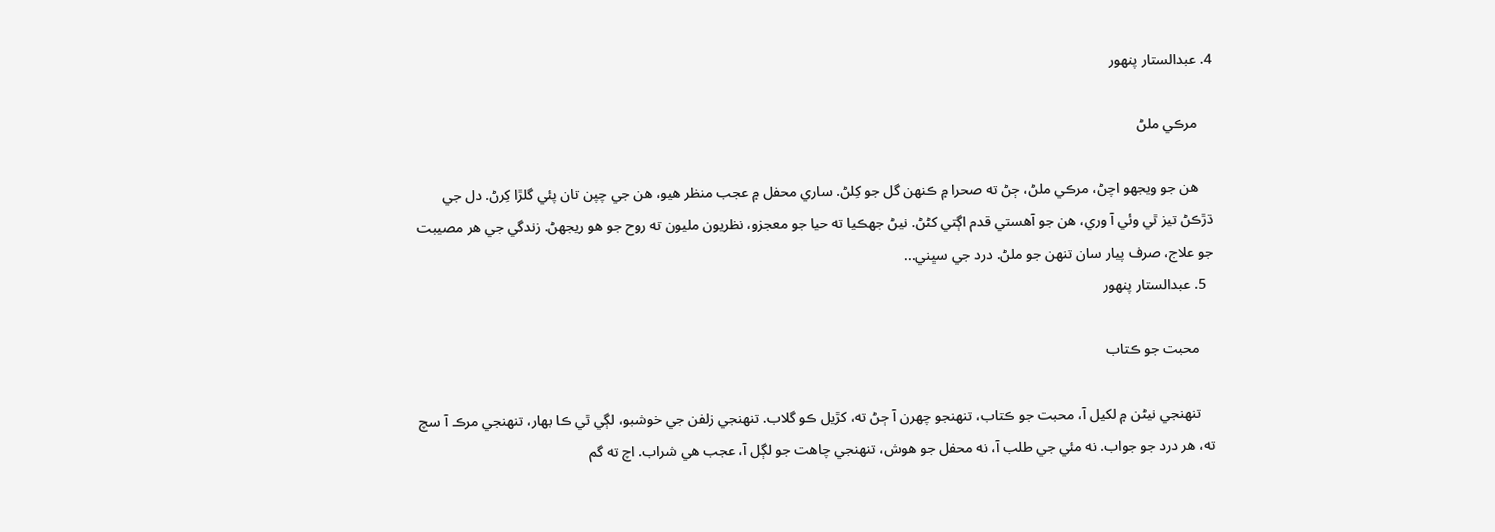4. عبدالستار پنهور

    مرڪي ملڻ

    هن جو ويجهو اچڻ، مرڪي ملڻ، ڄڻ ته صحرا ۾ ڪنهن گل جو کِلڻ. ساري محفل ۾ عجب منظر هيو، هن جي چپن تان پئي گلڙا کِرڻ. دل جي ڌڙڪڻ تيز ٿي وئي آ وري، هن جو آهستي قدم اڳتي کڻڻ. نيڻ جهڪيا ته حيا جو معجزو، نظريون مليون ته روح جو هو ريجهڻ. زندگي جي هر مصيبت جو علاج، صرف پيار سان تنهن جو ملڻ. درد جي سڀني...
  5. عبدالستار پنهور

    محبت جو ڪتاب

    تنهنجي نيڻن ۾ لکيل آ، محبت جو ڪتاب، تنهنجو چهرن آ ڄڻ ته، کڙيل ڪو گلاب. تنهنجي زلفن جي خوشبو، لڳي ٿي ڪا بهار، تنهنجي مرڪ آ سچ ته، هر درد جو جواب. نه مئي جي طلب آ، نه محفل جو هوش، تنهنجي چاهت جو لڳل آ، عجب هي شراب. اچ ته گم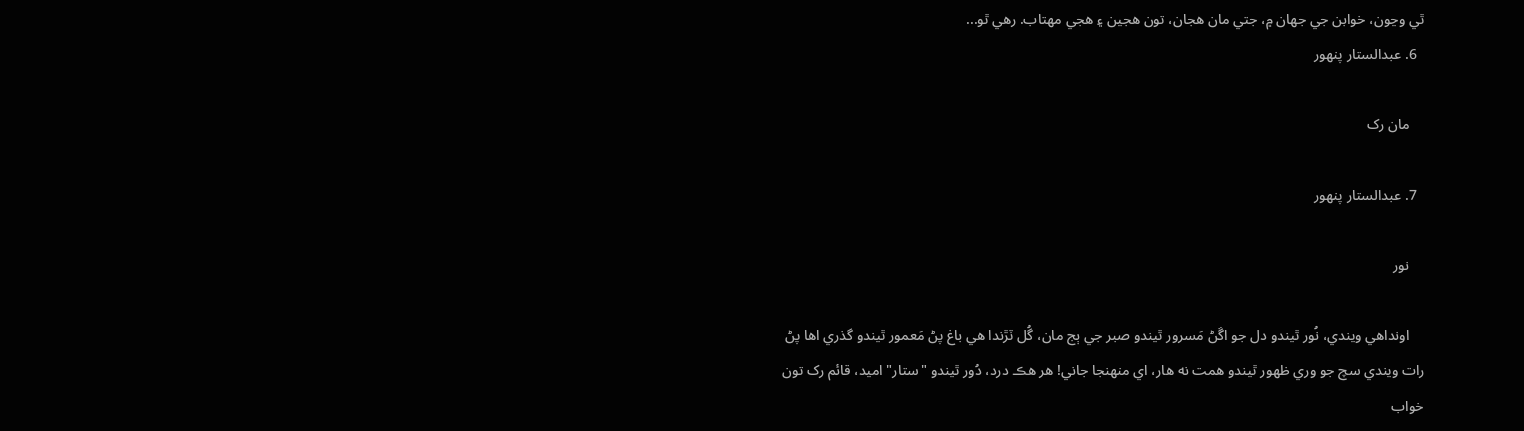ٿي وڃون، خوابن جي جهان ۾، جتي مان هجان، تون هجين ۽ هجي مهتاب. رهي ٿو...
  6. عبدالستار پنهور

    مان رک

  7. عبدالستار پنهور

    نور

    اونداهي ويندي، نُور ٿيندو دل جو اڱڻ مَسرور ٿيندو صبر جي ٻج مان، گُل ٽڙندا هي باغ پڻ مَعمور ٿيندو گذري اها پڻ رات ويندي سچ جو وري ظهور ٿيندو همت نه هار، اي منهنجا جاني! هر هڪ درد، دُور ٿيندو "ستار" اميد، قائم رک تون خواب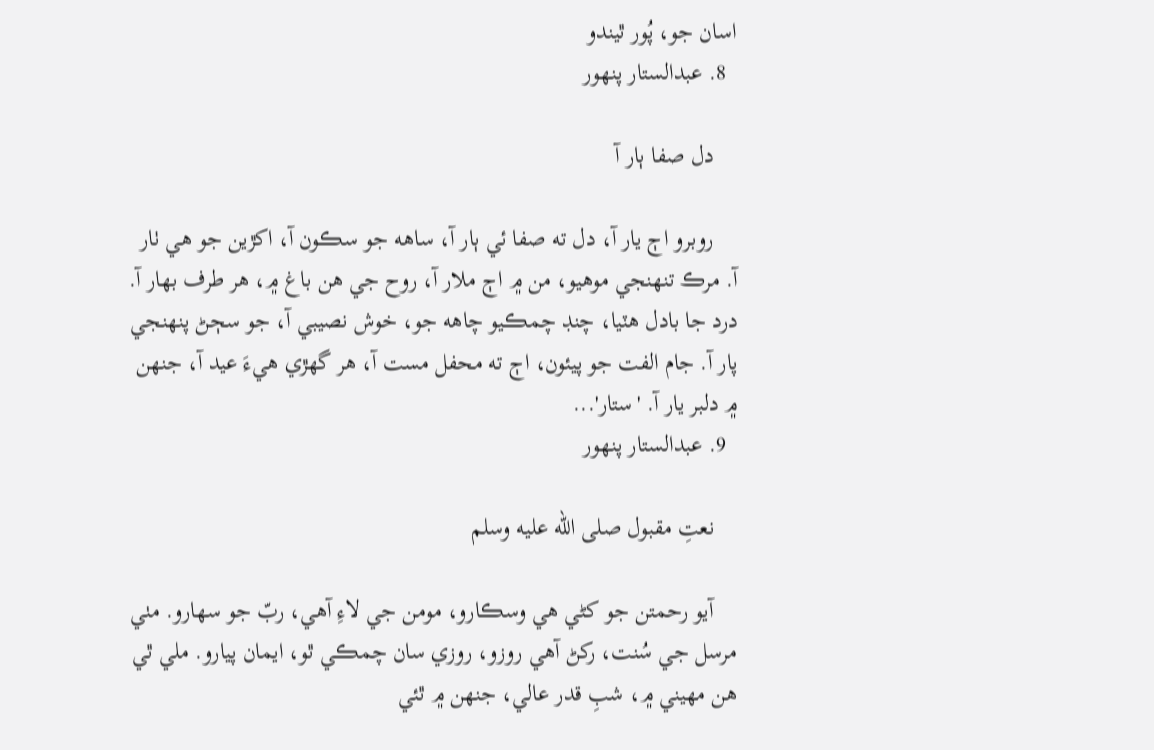اسان جو، پُور ٿيندو
  8. عبدالستار پنهور

    دل صفا ٻار آ

    روبرو اڄ يار آ، دل ته صفا ئي ٻار آ، ساهه جو سڪون آ، اکڙين جو هي ٺار آ. مرڪ تنهنجي موهيو، من ۾ اڄ ملار آ، روح جي هن باغ ۾، هر طرف بهار آ. درد جا بادل هٽيا، چنڊ چمڪيو چاهه جو، خوش نصيبي آ، جو سڄڻ پنهنجي پار آ. جام الفت جو پيئون، اڄ ته محفل مست آ، هر گهڙي هيءَ عيد آ، جنهن ۾ دلبر يار آ. 'ستار'...
  9. عبدالستار پنهور

    نعتِ مقبول صلى الله عليه وسلم

    آيو رحمتن جو کڻي هي وسڪارو، مومن جي لاءِ آهي، ربّ جو سهارو. مٺي مرسل جي سُنت، رکڻ آهي روزو، روزي سان چمڪي ٿو، ايمان پيارو. ملي ٿي هن مھيني ۾، شبِ قدر عالي، جنهن ۾ ٿئي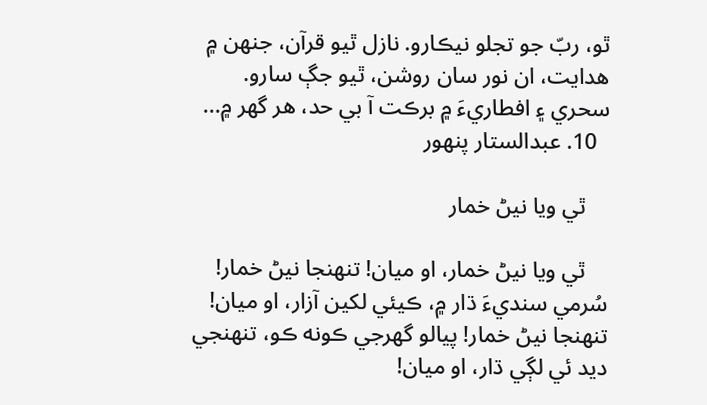ٿو، ربّ جو تجلو نيڪارو. نازل ٿيو قرآن، جنهن ۾ هدايت، ان نور سان روشن، ٿيو جڳ سارو. سحري ۽ افطاريءَ ۾ برڪت آ بي حد، هر گهر ۾...
  10. عبدالستار پنهور

    ٿي ويا نيڻ خمار

    ٿي ويا نيڻ خمار، او ميان! تنهنجا نيڻ خمار! سُرمي سنديءَ ڌار ۾، ڪيئي لکين آزار، او ميان! تنهنجا نيڻ خمار! پيالو گهرجي ڪونه ڪو، تنهنجي ديد ئي لڳي ڌار، او ميان!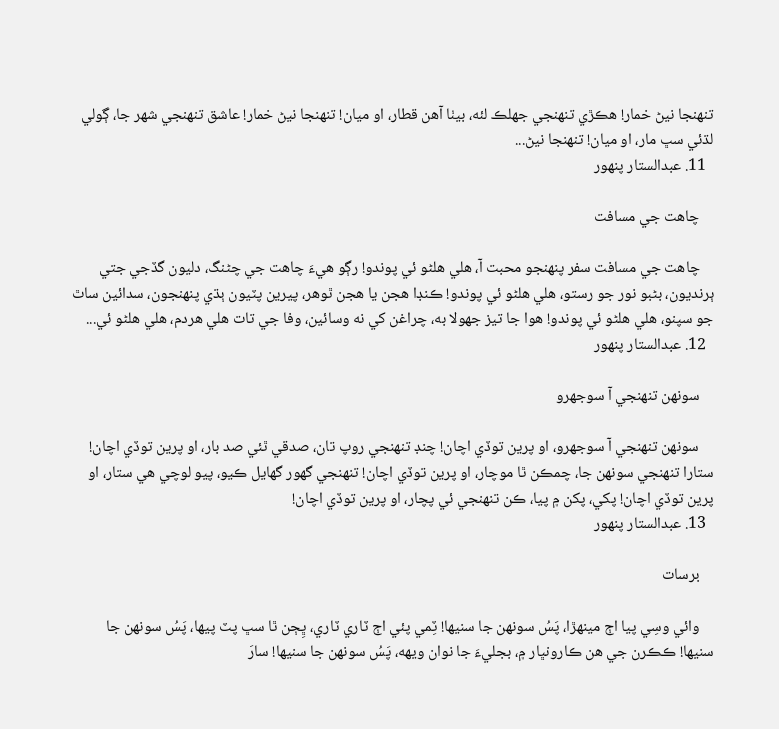تنهنجا نيڻ خمار! هڪڙي تنهنجي جهلڪ لئه، بيٺا آهن قطار، او ميان! تنهنجا نيڻ خمار! عاشق تنهنجي شهر جا، ڳولي لڌئي سڀ مار، او ميان! تنهنجا نيڻ...
  11. عبدالستار پنهور

    چاهت جي مسافت

    چاهت جي مسافت سفر پنهنجو محبت آ، هلي هلڻو ئي پوندو! رڳو هيءَ چاهت جي چڻنگ، دليون گڏجي جتي ٻرنديون، بڻبو نور جو رستو، هلي هلڻو ئي پوندو! ڪنڊا هجن يا هجن ٿوهر، پيرين پٽيون ٻڌي پنهنجون، سدائين ساٿ جو سپنو، هلي هلڻو ئي پوندو! هوا جا تيز جهولا به، چراغن کي نه وسائين، وفا جي تات هلي هردم، هلي هلڻو ئي...
  12. عبدالستار پنهور

    سونهن تنهنجي آ سوجهرو

    سونهن تنهنجي آ سوجهرو، او پرين توڏي اچان! چنڊ تنهنجي روپ تان، صدقي ٿئي صد بار، او پرين توڏي اچان! ستارا تنهنجي سونهن جا، چمڪن ٿا موچار، او پرين توڏي اچان! تنهنجي گهور گھايل ڪيو، پيو لوچي هي ستار، او پرين توڏي اچان! پکي، پکن ۾ پيا، ڪن تنهنجي ئي پچار، او پرين توڏي اچان!
  13. عبدالستار پنهور

    برسات

    وائي وسِي پيا اڄ مينهڙا، پَسُ سونهن جا سنيها! ٽِمي پئي اڄ ٽاري ٽاري، ڀِڄن ٿا سڀ پٽ پيها، پَسُ سونهن جا سنيها! ڪڪرن جي هن ڪارونڀار ۾، بجليءَ جا نوان ويهه، پَسُ سونهن جا سنيها! سارَ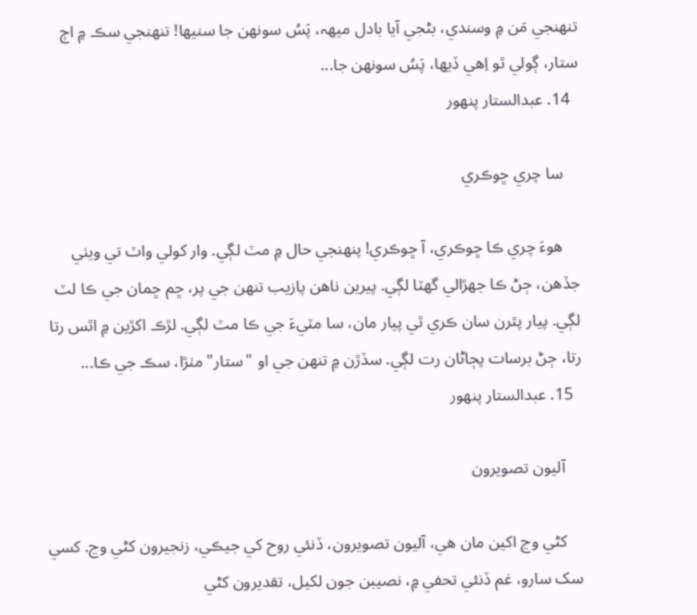تنهنجي مَن ۾ وسندي، بڻجي آيا بادل ميهہ، پَسُ سونهن جا سنيها! تنهنجي سڪ ۾ اڄ ستار، ڳولي ٿو اِهي ڏيها، پَسُ سونهن جا...
  14. عبدالستار پنهور

    سا چري ڇوڪري

    هوءَ چري ڪا ڇوڪري، آ ڇوڪري! پنهنجي حال ۾ مٽ لڳي. وار کولي واٽ تي ويٺي جڏهن، ڄڻ ڪا جهڙالي گهٽا لڳي. پيرين ناهن پازيب تنهن جي پر، ڇم ڇمان جي ڪا لٽ لڳي. پيار پٿرن سان ڪري ٿي پيار مان، سا مٽيءَ جي ڪا مٽ لڳي. لڙڪ اکڙين ۾ اٿس رتا رتا، ڄڻ برسات پڄاڻان رت لڳي. سڏڙن ۾ تنهن جي او "ستار" مٺڙا، سڪ جي ڪا...
  15. عبدالستار پنهور

    آليون تصويرون

    کڻي وڃ اکين مان هي، آليون تصويرون، ڏنئي روح کي جيڪي، زنجيرون کڻي وڃ. کسي سک سارو، غم ڏنئي تحفي ۾، نصيبن جون لکيل، تقديرون کڻي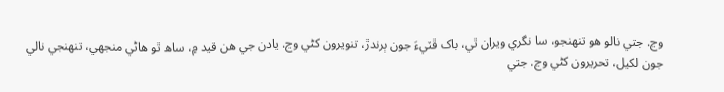وڃ. جتي نالو هو تنهنجو، سا نگري ويران ٿي، باک ڦٽيءَ جون ٻرندڙ، تنويرون کڻي وڃ. يادن جي هن قيد ۾، ساھ ٿو هاڻي منجهي، تنهنجي نالي جون لکيل، تحريرون کڻي وڃ. جتي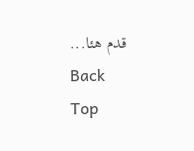قدم هئا...
Back
Top